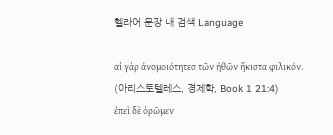헬라어 문장 내 검색 Language

αἱ γὰρ ἀνομοιότητεσ τῶν ἠθῶν ἥκιστα φιλικόν.
(아리스토텔레스, 경제학, Book 1 21:4)
ἐπεὶ δὲ ὁρῶμεν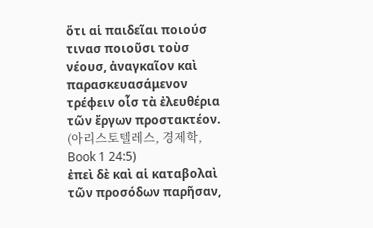ὅτι αἱ παιδεῖαι ποιούσ τινασ ποιοῦσι τοὺσ νέουσ, ἀναγκαῖον καὶ παρασκευασάμενον τρέφειν οἷσ τὰ ἐλευθέρια τῶν ἔργων προστακτέον.
(아리스토텔레스, 경제학, Book 1 24:5)
ἐπεὶ δὲ καὶ αἱ καταβολαὶ τῶν προσόδων παρῆσαν,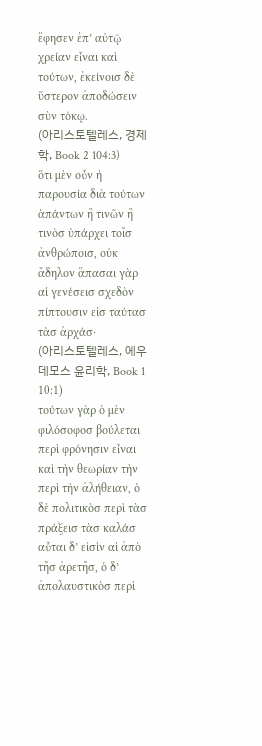ἔφησεν ἐπ’ αὐτῷ χρείαν εἶναι καὶ τούτων, ἐκείνοισ δὲ ὕστερον ἀποδώσειν σὺν τόκῳ.
(아리스토텔레스, 경제학, Book 2 104:3)
ὅτι μὲν οὖν ἡ παρουσία διὰ τούτων ἁπάντων ἢ τινῶν ἢ τινὸσ ὑπάρχει τοῖσ ἀνθρώποισ, οὐκ ἄδηλον ἅπασαι γὰρ αἱ γενέσεισ σχεδὸν πίπτουσιν εἰσ ταύτασ τὰσ ἀρχάσ·
(아리스토텔레스, 에우데모스 윤리학, Book 1 10:1)
τούτων γὰρ ὁ μὲν φιλόσοφοσ βούλεται περὶ φρόνησιν εἶναι καὶ τὴν θεωρίαν τὴν περὶ τὴν ἀλήθειαν, ὁ δὲ πολιτικὸσ περὶ τὰσ πράξεισ τὰσ καλάσ αὗται δ’ εἰσὶν αἱ ἀπὸ τῆσ ἀρετῆσ, ὁ δ’ ἀπολαυστικὸσ περὶ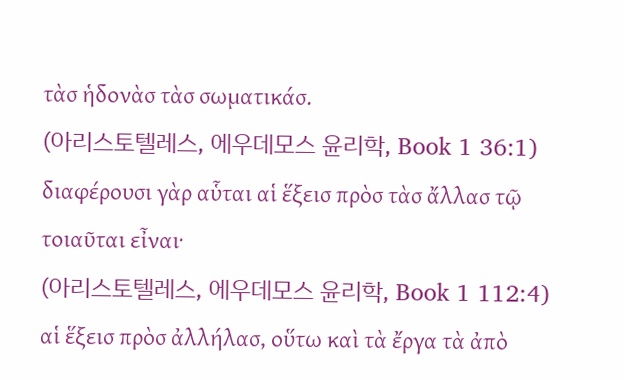τὰσ ἡδονὰσ τὰσ σωματικάσ.
(아리스토텔레스, 에우데모스 윤리학, Book 1 36:1)
διαφέρουσι γὰρ αὗται αἱ ἕξεισ πρὸσ τὰσ ἄλλασ τῷ τοιαῦται εἶναι·
(아리스토텔레스, 에우데모스 윤리학, Book 1 112:4)
αἱ ἕξεισ πρὸσ ἀλλήλασ, οὕτω καὶ τὰ ἔργα τὰ ἀπὸ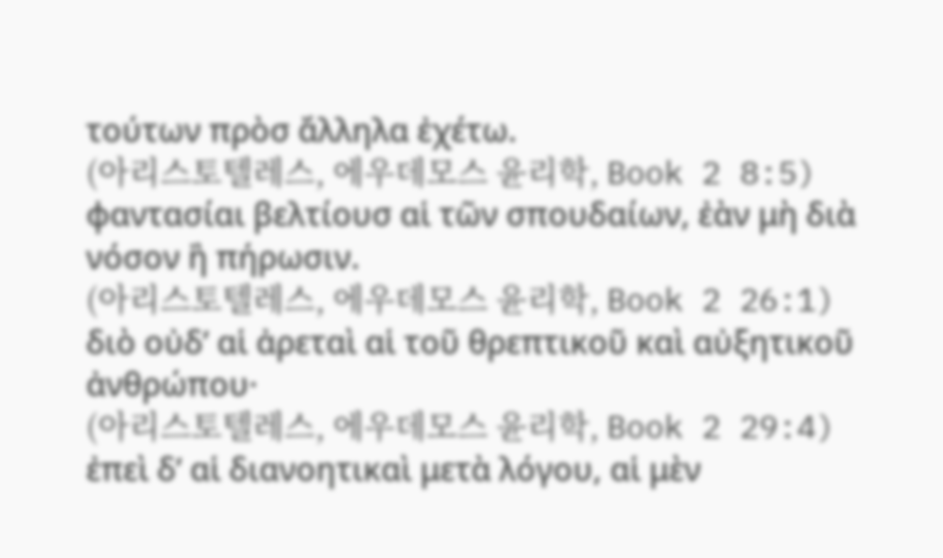τούτων πρὸσ ἄλληλα ἐχέτω.
(아리스토텔레스, 에우데모스 윤리학, Book 2 8:5)
φαντασίαι βελτίουσ αἱ τῶν σπουδαίων, ἐὰν μὴ διὰ νόσον ἢ πήρωσιν.
(아리스토텔레스, 에우데모스 윤리학, Book 2 26:1)
διὸ οὐδ’ αἱ ἀρεταὶ αἱ τοῦ θρεπτικοῦ καὶ αὐξητικοῦ ἀνθρώπου·
(아리스토텔레스, 에우데모스 윤리학, Book 2 29:4)
ἐπεὶ δ’ αἱ διανοητικαὶ μετὰ λόγου, αἱ μὲν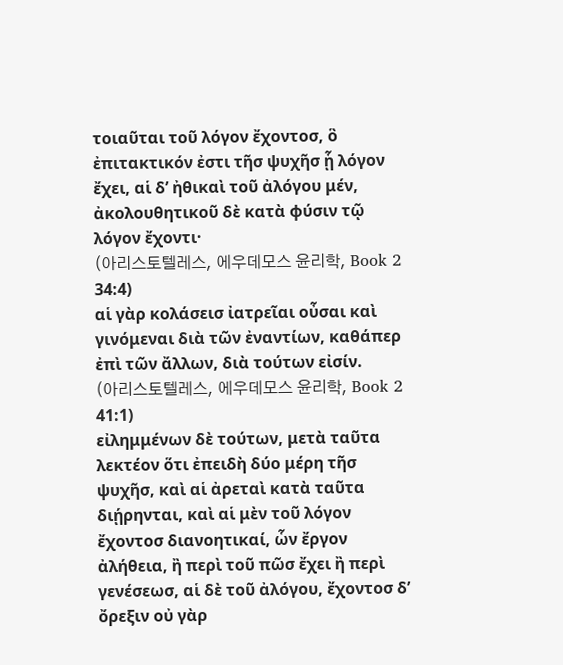τοιαῦται τοῦ λόγον ἔχοντοσ, ὃ ἐπιτακτικόν ἐστι τῆσ ψυχῆσ ᾗ λόγον ἔχει, αἱ δ’ ἠθικαὶ τοῦ ἀλόγου μέν, ἀκολουθητικοῦ δὲ κατὰ φύσιν τῷ λόγον ἔχοντι·
(아리스토텔레스, 에우데모스 윤리학, Book 2 34:4)
αἱ γὰρ κολάσεισ ἰατρεῖαι οὖσαι καὶ γινόμεναι διὰ τῶν ἐναντίων, καθάπερ ἐπὶ τῶν ἄλλων, διὰ τούτων εἰσίν.
(아리스토텔레스, 에우데모스 윤리학, Book 2 41:1)
εἰλημμένων δὲ τούτων, μετὰ ταῦτα λεκτέον ὅτι ἐπειδὴ δύο μέρη τῆσ ψυχῆσ, καὶ αἱ ἀρεταὶ κατὰ ταῦτα διῄρηνται, καὶ αἱ μὲν τοῦ λόγον ἔχοντοσ διανοητικαί, ὧν ἔργον ἀλήθεια, ἢ περὶ τοῦ πῶσ ἔχει ἢ περὶ γενέσεωσ, αἱ δὲ τοῦ ἀλόγου, ἔχοντοσ δ’ ὄρεξιν οὐ γὰρ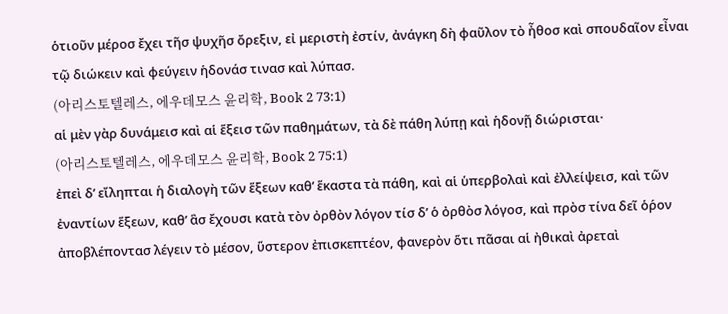ὁτιοῦν μέροσ ἔχει τῆσ ψυχῆσ ὄρεξιν, εἰ μεριστὴ ἐστίν, ἀνάγκη δὴ φαῦλον τὸ ἦθοσ καὶ σπουδαῖον εἶναι τῷ διώκειν καὶ φεύγειν ἡδονάσ τινασ καὶ λύπασ.
(아리스토텔레스, 에우데모스 윤리학, Book 2 73:1)
αἱ μὲν γὰρ δυνάμεισ καὶ αἱ ἕξεισ τῶν παθημάτων, τὰ δὲ πάθη λύπῃ καὶ ἡδονῇ διώρισται·
(아리스토텔레스, 에우데모스 윤리학, Book 2 75:1)
ἐπεὶ δ’ εἴληπται ἡ διαλογὴ τῶν ἕξεων καθ’ ἕκαστα τὰ πάθη, καὶ αἱ ὑπερβολαὶ καὶ ἐλλείψεισ, καὶ τῶν ἐναντίων ἕξεων, καθ’ ἃσ ἔχουσι κατὰ τὸν ὀρθὸν λόγον τίσ δ’ ὁ ὀρθὸσ λόγοσ, καὶ πρὸσ τίνα δεῖ ὁρ́ον ἀποβλέποντασ λέγειν τὸ μέσον, ὕστερον ἐπισκεπτέον, φανερὸν ὅτι πᾶσαι αἱ ἠθικαὶ ἀρεταὶ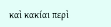καὶ κακίαι περὶ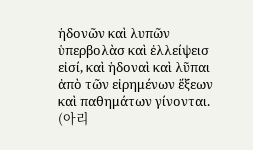ἡδονῶν καὶ λυπῶν ὑπερβολὰσ καὶ ἐλλείψεισ εἰσί, καὶ ἡδοναὶ καὶ λῦπαι ἀπὸ τῶν εἰρημένων ἕξεων καὶ παθημάτων γίνονται.
(아리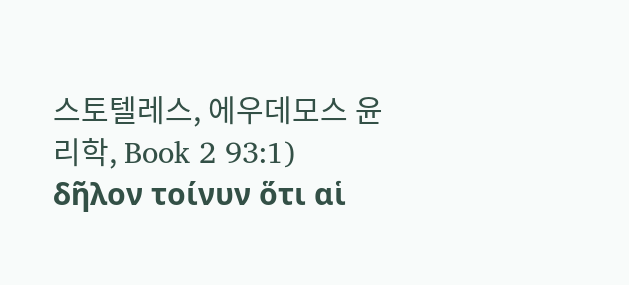스토텔레스, 에우데모스 윤리학, Book 2 93:1)
δῆλον τοίνυν ὅτι αἱ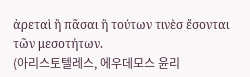ἀρεταὶ ἢ πᾶσαι ἢ τούτων τινὲσ ἔσονται τῶν μεσοτήτων.
(아리스토텔레스, 에우데모스 윤리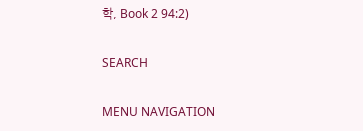학, Book 2 94:2)

SEARCH

MENU NAVIGATION